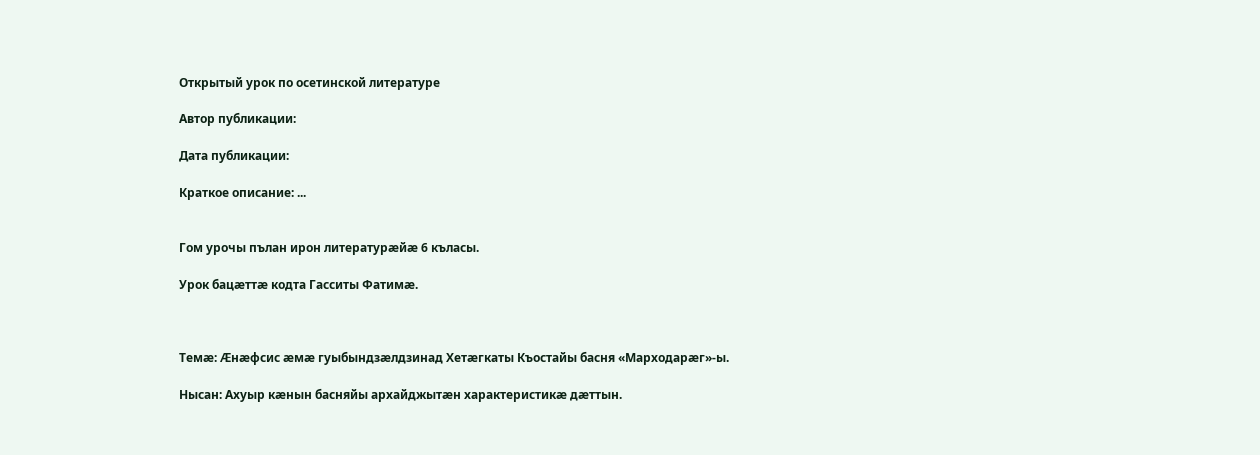Открытый урок по осетинской литературе

Автор публикации:

Дата публикации:

Краткое описание: ...


Гом урочы пълан ирон литературӕйӕ 6 къласы.

Урок бацæттæ кодта Гасситы Фатимӕ.



Темæ: Ӕнӕфсис ӕмӕ гуыбындзӕлдзинад Хетæгкаты Къостайы басня «Марходарӕг»-ы.

Нысан: Ахуыр кӕнын басняйы архайджытӕн характеристикӕ дӕттын.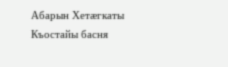Абарын Хетӕгкаты Къостайы басня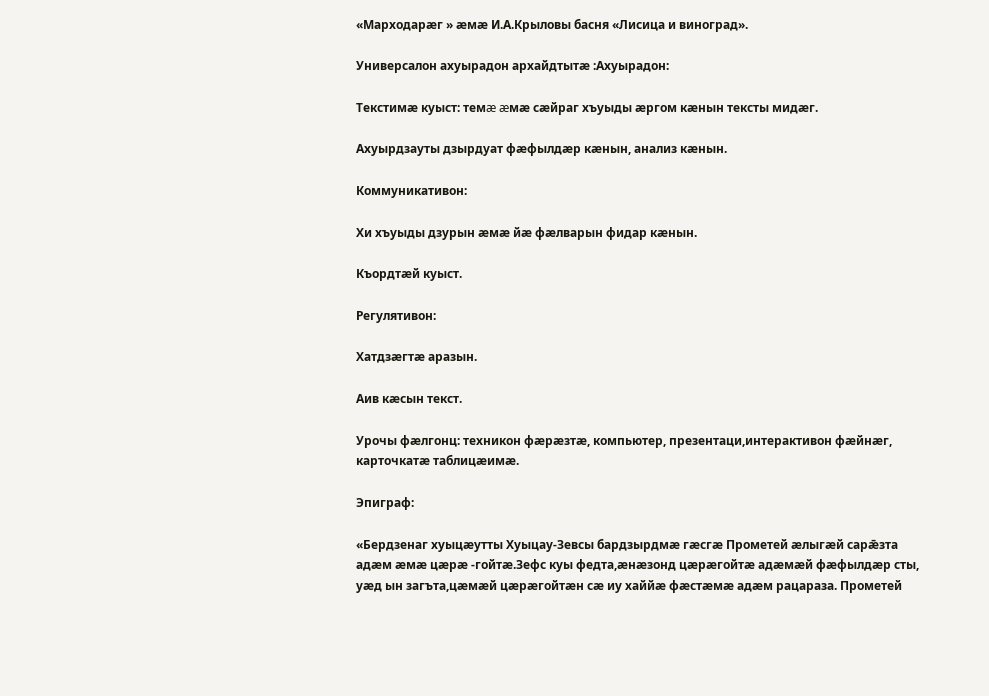«Марходарӕг » ӕмӕ И.А.Крыловы басня «Лисица и виноград».

Универсалон ахуырадон архайдтытæ :Ахуырадон:

Текстимæ куыст: темæ æмæ сæйраг хъуыды æргом кæнын тексты мидæг.

Ахуырдзауты дзырдуат фӕфылдӕр кӕнын, анализ кӕнын.

Коммуникативон:

Хи хъуыды дзурын æмæ йæ фæлварын фидар кæнын.

Къордтӕй куыст.

Регулятивон:

Хатдзæгтæ аразын.

Аив кæсын текст.

Урочы фӕлгонц: техникон фӕрӕзтӕ, компьютер, презентаци,интерактивон фӕйнӕг, карточкатӕ таблицӕимӕ.

Эпиграф:

«Бердзенаг хуыцӕутты Хуыцау-Зевсы бардзырдмӕ гӕсгӕ Прометей ӕлыгӕй сарǣзта адӕм ӕмӕ цӕрӕ -гойтӕ.Зефс куы федта,ӕнӕзонд цӕрӕгойтӕ адӕмӕй фӕфылдӕр сты, уӕд ын загъта,цӕмӕй цӕрӕгойтӕн сӕ иу хаййӕ фӕстӕмӕ адæм рацараза. Прометей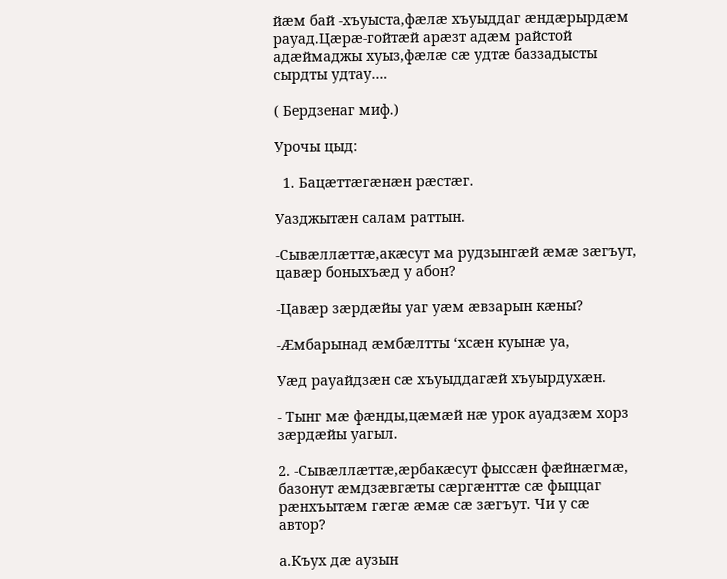йӕм бай -хъуыста,фӕлӕ хъуыддаг ӕндӕрырдӕм рауад.Цӕрӕ-гойтӕй арӕзт адӕм райстой адӕймаджы хуыз,фӕлӕ сӕ удтӕ баззадысты сырдты удтау….

( Бердзенаг миф.)

Урочы цыд:

  1. Бацæттæгæнæн рæстæг.

Уазджытӕн салам раттын.

-Сывӕллӕттӕ,акӕсут ма рудзынгӕй ӕмӕ зӕгъут, цавӕр боныхъӕд у абон?

-Цавӕр зӕрдӕйы уаг уӕм ӕвзарын кӕны?

-Ӕмбарынад ӕмбӕлтты ‘хсӕн куынӕ уа,

Уӕд рауайдзӕн сӕ хъуыддагӕй хъуырдухӕн.

- Тынг мӕ фӕнды,цӕмӕй нӕ урок ауадзӕм хорз зӕрдӕйы уагыл.

2. -Сывæллæттæ,ӕрбакӕсут фыссӕн фӕйнӕгмӕ, базонут ӕмдзӕвгӕты сӕргӕнттӕ сӕ фыццаг рӕнхъытӕм гӕгӕ ӕмӕ сӕ зӕгъут. Чи у сӕ автор?

а.Къух дӕ аузын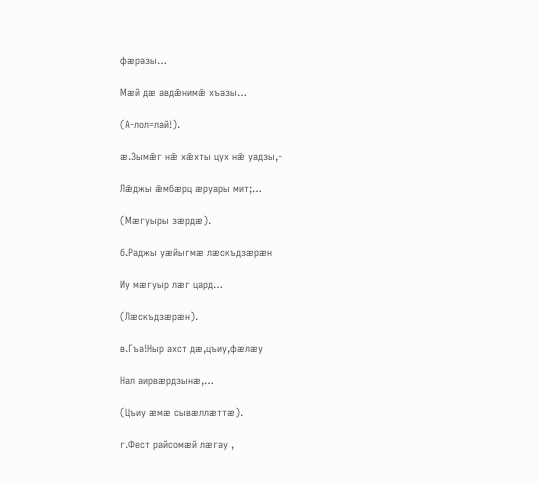фӕразы…

Мӕй дӕ авдǣнимǣ хъазы…

(А-лол=лай!).

ӕ.Зымǣг нǣ хǣхты цух нǣ уадзы,-

Лǣджы ǣмбӕрц ӕруары мит;…

(Мӕгуыры зӕрдӕ).

б.Раджы уӕйыгмӕ лӕскъдзӕрӕн

Иу мӕгуыр лӕг цард…

(Лӕскъдзӕрӕн).

в.Гъа!Ныр ахст дӕ,цъиу,фӕлӕу

Нал аирвӕрдзынӕ,…

(Цъиу ӕмӕ сывӕллӕттӕ).

г.Фест райсомӕй лӕгау ,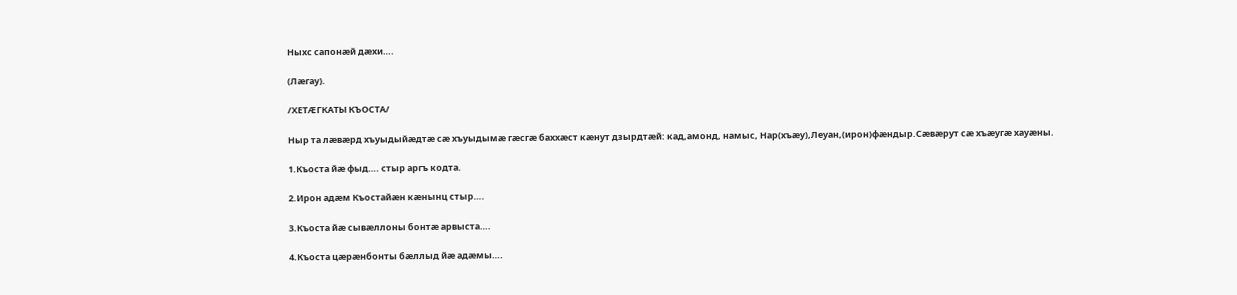Ныхс сапонӕй дӕхи….

(Лӕгау).

/ХЕТӔГКАТЫ КЪОСТА/

Ныр та лӕвӕрд хъуыдыйӕдтӕ сӕ хъуыдымӕ гӕсгӕ баххӕст кӕнут дзырдтӕй: кад,амонд, намыс, Нар(хъӕу),Леуан,(ирон)фӕндыр.Сӕвӕрут сӕ хъӕугӕ хауӕны.

1.Къоста йӕ фыд…. стыр аргъ кодта.

2.Ирон адӕм Къостайӕн кӕнынц стыр….

3.Къоста йӕ сывӕллоны бонтӕ арвыста….

4.Къоста цӕрӕнбонты бӕллыд йӕ адӕмы….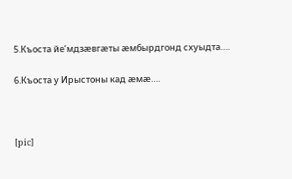5.Къоста йе’мдзӕвгӕты ӕмбырдгонд схуыдта….

6.Къоста у Ирыстоны кад ӕмӕ….



[pic]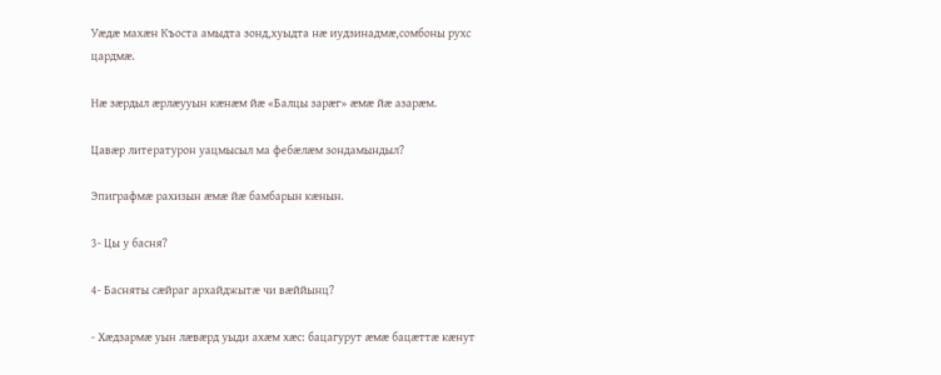Уӕдӕ махӕн Къоста амыдта зонд,хуыдта нӕ иудзинадмӕ,сомбоны рухс цардмӕ.

Нӕ зӕрдыл ӕрлӕууын кӕнӕм йӕ «Балцы зарӕг» ӕмӕ йӕ азарӕм.

Цавӕр литературон уацмысыл ма фебӕлӕм зондамындыл?

Эпиграфмӕ рахизын ӕмӕ йӕ бамбарын кӕнын.

3- Цы у басня?

4- Басняты сæйраг архайджытæ чи вæййынц?

- Хæдзармæ уын лæвæрд уыди ахæм хæс: бацагурут æмæ бацæттæ кæнут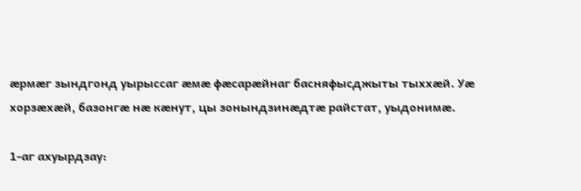æрмæг зындгонд уырыссаг æмæ фæсарæйнаг басняфысджыты тыххæй. Уæ хорзæхæй, базонгæ нæ кæнут, цы зонындзинӕдтӕ райстат, уыдонимæ.

1-аг ахуырдзау: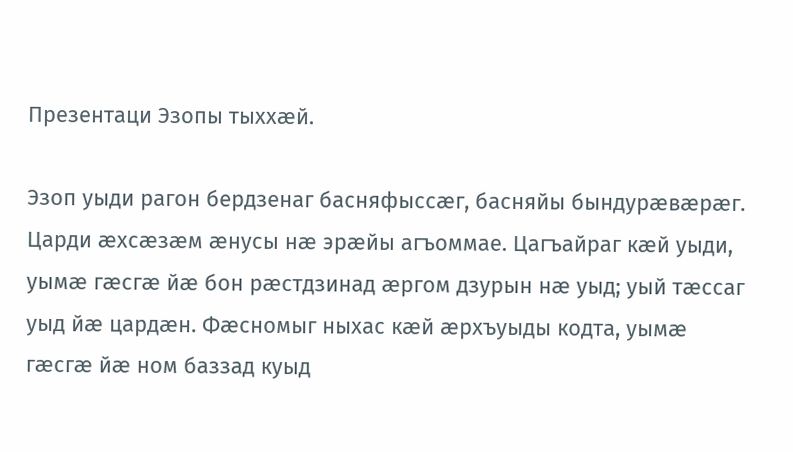Презентаци Эзопы тыххæй.

Эзоп уыди рагон бердзенаг басняфыссæг, басняйы бындурæвæрæг. Царди æхсæзæм æнусы нæ эрæйы агъоммае. Цагъайраг кæй уыди, уымæ гæсгæ йæ бон рæстдзинад æргом дзурын нæ уыд; уый тæссаг уыд йæ цардæн. Фæсномыг ныхас кæй æрхъуыды кодта, уымæ гæсгæ йæ ном баззад куыд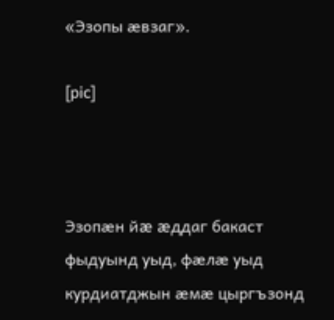«Эзопы æвзаг».

[pic]



Эзопæн йæ æддаг бакаст фыдуынд уыд, фæлæ уыд курдиатджын æмæ цыргъзонд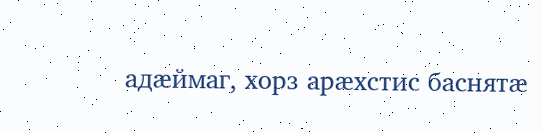адæймаг, хорз арæхстис баснятæ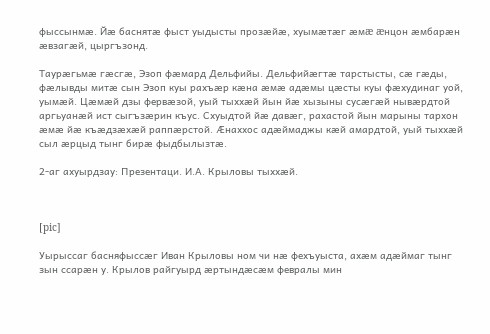фыссынмæ. Йæ баснятæ фыст уыдысты прозæйæ, хуымæтæг æмæ æнцон æмбарæн æвзагæй, цыргъзонд.

Таурæгьмæ гæсгæ, Эзоп фæмард Дельфийы. Дельфийæгтæ тарстысты, сæ гæды, фæлывды митæ сын Эзоп куы рахъӕр кæна æмæ адæмы цæсты куы фæхудинаг уой, уымæй. Цæмӕй дзы фервæзой, уый тыххæй йын йæ хызыны сусæгæй нывæрдтой аргьуанæй ист сыгъзæрин къус. Схуыдтой йæ давæг, рахастой йын марыны тархон æмæ йæ къæдзӕхæй раппæрстой. Æнаххос адæймаджы кæй амардтой, уый тыххæй сыл æрцыд тынг бирæ фыдбылызтæ.

2-аг ахуырдзау: Презентаци. И.А. Крыловы тыххӕй.



[pic]

Уырыссаг басняфыссæг Иван Крыловы ном чи нæ фехъуыста, ахæм адæймаг тынг зын ссарæн у. Крылов райгуырд æртындæсæм февралы мин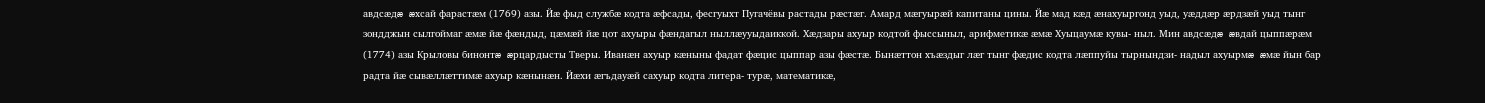авдсæдæ æхсай фарастæм (1769) азы. Йæ фыд службæ кодта æфсады, фесгуыхт Пугачёвы растады рæстæг. Амард мæгуырæй капитаны цины. Йæ мад кæд æнахуыргонд уыд, уæддæр æрдзæй уыд тынг зондджын сылгоймаг æмæ йæ фæндыд, цæмæй йæ цот ахуыры фæндагыл ныллæууыдаиккой. Хæдзары ахуыр кодтой фыссыныл, арифметикæ ӕмӕ Хуыцаумӕ кувы- ныл. Мин авдсæдæ æвдай цыппæрæм (1774) азы Крыловы бинонтæ æрцардысты Тверы. Иванæн ахуыр кæныны фадат фæцис цыппар азы фæстæ. Бынæттон хъæздыг лæг тынг фæдис кодта лæппуйы тырнындзи- надыл ахуырмæ æмæ йын бар радта йӕ сывӕллӕттимӕ ахуыр кæнынæн. Йæхи æгъдауæй сахуыр кодта литера- турæ, математикæ,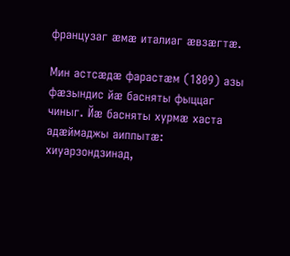французаг æмæ италиаг æвзæгтæ.

Мин астсæдæ фарастæм (1809) азы фæзындис йæ басняты фыццаг чиныг. Йæ басняты хурмæ хаста адæймаджы аиппытæ: хиуарзондзинад,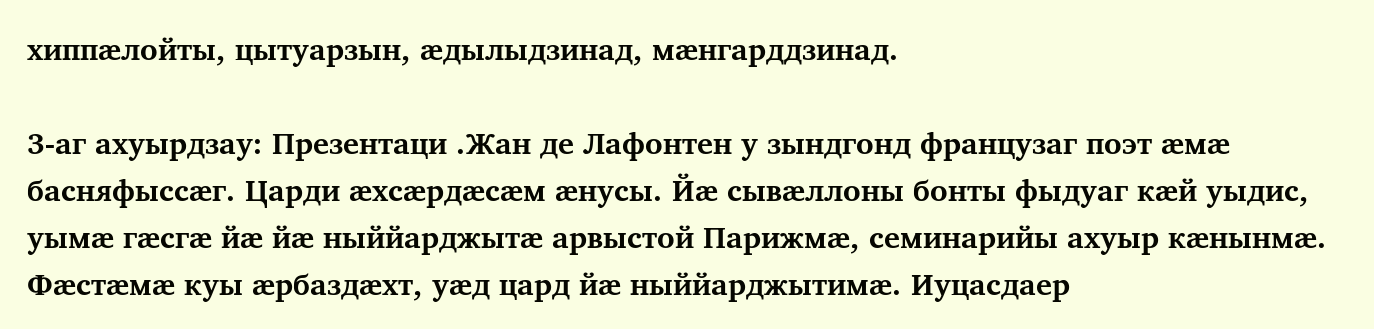хиппæлойты, цытуарзын, æдылыдзинад, мæнгарддзинад.

3-аг ахуырдзау: Презентаци .Жан де Лафонтен у зындгонд французаг поэт æмæ басняфыссæг. Царди æхсæрдæсæм æнусы. Йæ сывæллоны бонты фыдуаг кæй уыдис, уымæ гæсгæ йæ йæ ныййарджытæ арвыстой Парижмæ, семинарийы ахуыр кӕнынмӕ. Фӕстӕмӕ куы ӕрбаздӕхт, уӕд цард йӕ ныййарджытимӕ. Иуцасдаер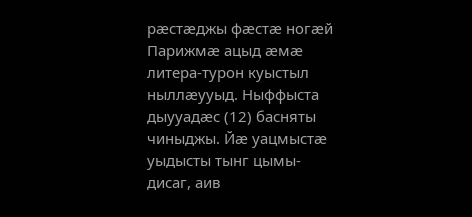рӕстӕджы фӕстӕ ногӕй Парижмӕ ацыд æмӕ литера-турон куыстыл ныллæууыд. Ныффыста дыууадæс (12) басняты чиныджы. Йæ уацмыстæ уыдысты тынг цымы- дисаг, аив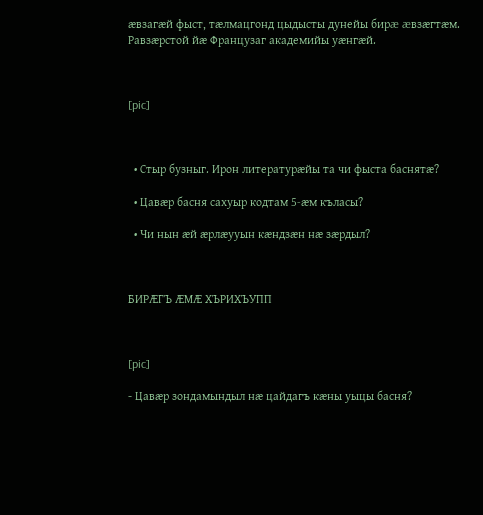æвзагæй фыст, тæлмацгонд цыдысты дунейы бирæ æвзæгтæм. Равзæрстой йæ Французаг академийы уæнгæй.



[pic]



  • Стыр бузныг. Ирон литературæйы та чи фыста баснятæ?

  • Цавæр басня сахуыр кодтам 5-æм къласы?

  • Чи нын æй æрлæууын кæндзæн нæ зæрдыл?



БИРӔГЪ ӔМӔ ХЪРИХЪУПП



[pic]

- Цавæр зондамындыл нӕ цайдагъ кӕны уыцы басня?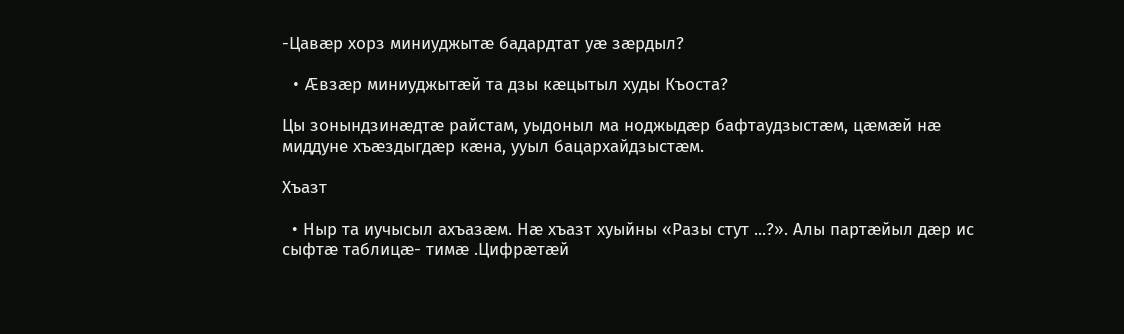-Цавæр хорз миниуджытӕ бадардтат уӕ зӕрдыл?

  • Æвзæр миниуджытæй та дзы кæцытыл худы Къоста?

Цы зонындзинæдтæ райстам, уыдоныл ма ноджыдæр бафтаудзыстæм, цæмæй нæ миддуне хъæздыгдæр кӕна, ууыл бацархайдзыстæм.

Хъазт

  • Ныр та иучысыл ахъазæм. Нæ хъазт хуыйны «Разы стут ...?». Алы партæйыл дæр ис сыфтӕ таблицӕ- тимӕ .Цифрæтæй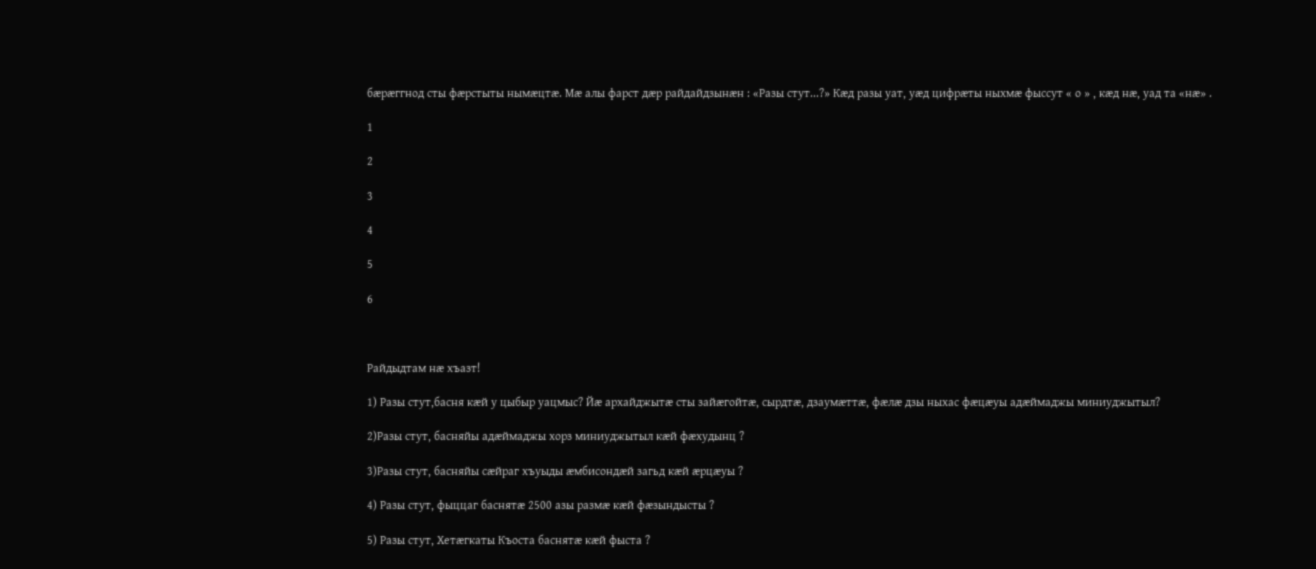бæрæггнод сты фӕрстыты нымæцтæ. Мæ алы фарст дæр райдайдзынæн : «Разы стут...?» Кæд разы уат, уæд цифрӕты ныхмӕ фыссут « о » , кæд нæ, уад та «нӕ» .

1

2

3

4

5

6



Райдыдтам нӕ хъазт!

1) Разы стут,басня кӕй у цыбыр уацмыс? Йæ архайджытæ сты зайæгойтæ, сырдтæ, дзаумæттæ, фæлæ дзы ныхас фæцæуы адæймаджы миниуджытыл?

2)Разы стут, басняйы адæймаджы хорз миниуджытыл кæй фæхудынц ?

3)Разы стут, басняйы сæйраг хъуыды æмбисондæй загьд кæй æрцæуы ?

4) Разы стут, фыццаг баснятæ 2500 азы размæ кæй фæзындысты ?

5) Разы стут, Хетæгкаты Къоста баснятæ кӕй фыста ?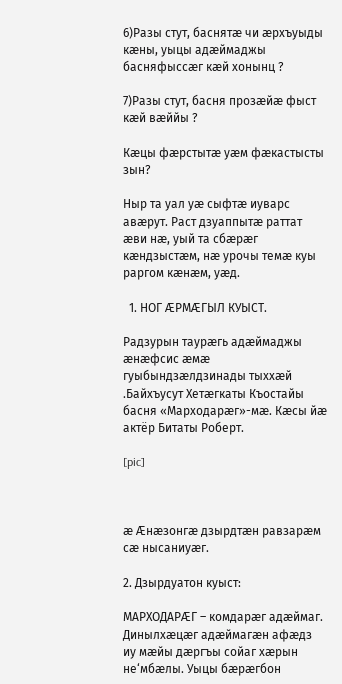6)Разы стут, баснятæ чи æрхъуыды кæны, уыцы адæймаджы басняфыссæг кӕй хонынц ?

7)Разы стут, басня прозæйæ фыст кӕй вæййы ?

Кæцы фӕрстытæ уæм фæкастысты зын?

Ныр та уал уæ сыфтæ иуварс авæрут. Раст дзуаппытæ раттат æви нæ, уый та сбæрæг кæндзыстæм, нæ урочы темæ куы раргом кæнæм, уæд.

  1. НОГ ÆРМÆГЫЛ КУЫСТ.

Радзурын таурæгь адæймаджы ӕнӕфсис æмæ гуыбындзӕлдзинады тыххæй .Байхъусут Хетæгкаты Къостайы басня «Марходарæг»-мӕ. Кæсы йæ актёр Битаты Роберт.

[pic]



ӕ Ӕнæзонгæ дзырдтӕн равзарӕм сӕ нысаниуæг.

2. Дзырдуатон куыст:

МАРХОДАРÆГ – комдарæг адæймаг. Динылхӕцӕг адæймагæн афæдз иу мæйы дæргъы сойаг хæрын не‘мбæлы. Уыцы бæрæгбон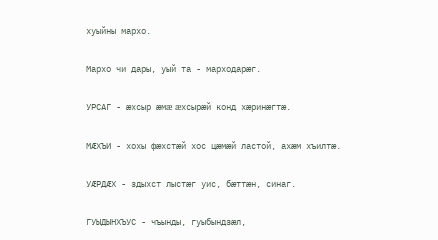хуыйны мархо.

Мархо чи дары, уый та - марходарæг.

УРСАГ - æхсыр æмæ æхсырæй конд хæринæгтæ.

МÆХЪИ - хохы фæхстæй хос цæмæй ластой, ахæм хъилтæ.

УÆРДÆХ - здыхст лыстæг уис, бæттæн, синаг.

ГУЫДЫНХЪУС - чъынды, гуыбындзæл,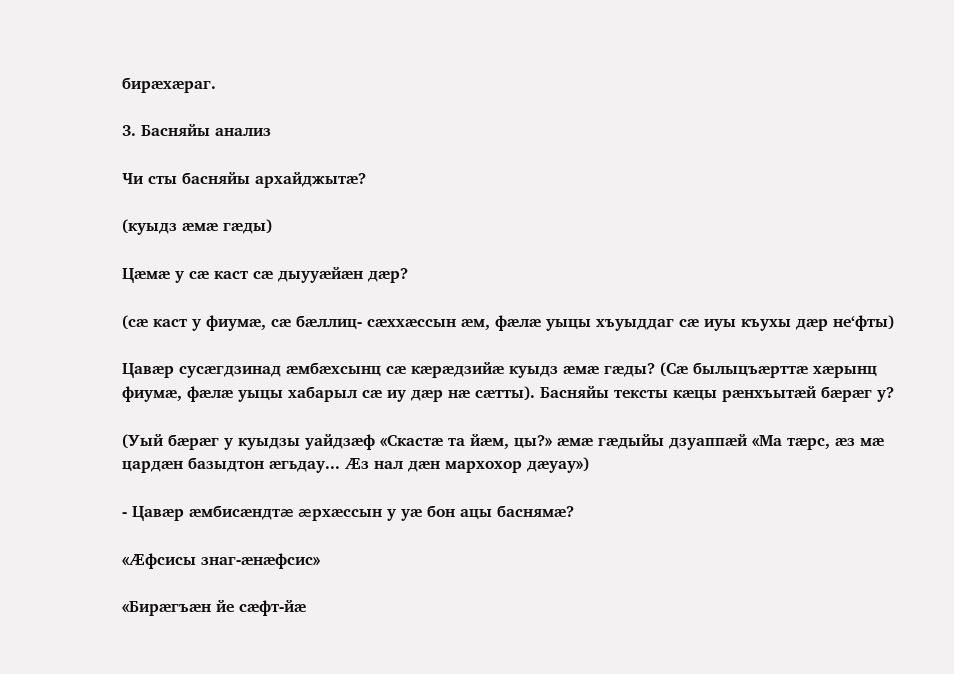бирæхæраг.

3. Басняйы анализ

Чи сты басняйы архайджытæ?

(куыдз æмæ гæды)

Цæмæ у сæ каст сæ дыууæйæн дæр?

(сæ каст у фиумæ, сæ бæллиц- сæххæссын æм, фæлæ уыцы хъуыддаг сæ иуы къухы дæр не‘фты)

Цавæр сусæгдзинад æмбæхсынц cӕ кӕрӕдзийӕ куыдз æмæ гæды? (Сæ былыцъæрттæ хæрынц фиумæ, фӕлӕ уыцы хабарыл сæ иу дæр нæ сæтты). Басняйы тексты кæцы рæнхъытæй бæрæг у?

(Уый бæрæг у куыдзы уайдзæф «Скастæ та йæм, цы?» æмæ гæдыйы дзуаппæй «Ма тæрс, æз мæ цардæн базыдтон æгьдау... Æз нал дæн мархохор дæуау»)

- Цавæр æмбисæндтæ æрхæссын у уæ бон ацы баснямæ?

«Ӕфсисы знаг-ӕнӕфсис»

«Бирæгъӕн йе сӕфт-йӕ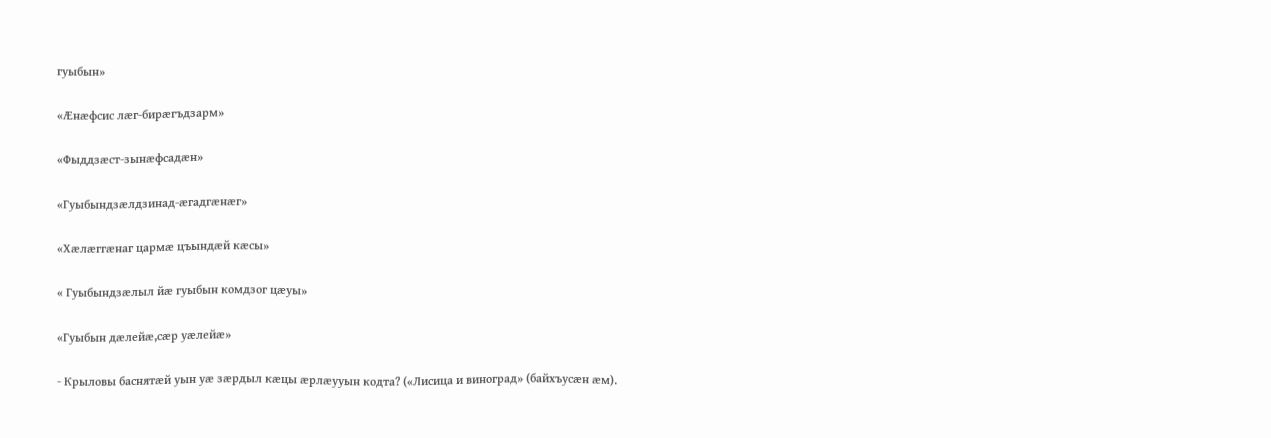гуыбын»

«Ӕнӕфсис лӕг-бирӕгъдзарм»

«Фыддзӕст-зынӕфсадӕн»

«Гуыбындзӕлдзинад-ӕгадгӕнӕг»

«Хæлæггæнаг цармæ цъындæй кæсы»

« Гуыбындзæлыл йæ гуыбын комдзог цæуы»

«Гуыбын дæлейӕ,сӕр уӕлейӕ»

- Крыловы баснятæй уын уæ зæрдыл кæцы æрлæууын кодта? («Лисица и виноград» (байхъусӕн æм).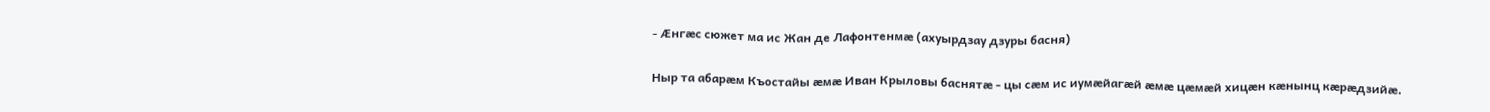- Æнгӕс сюжет ма ис Жан де Лафонтенмæ (ахуырдзау дзуры басня)

Ныр та абарæм Къостайы æмæ Иван Крыловы баснятæ - цы сæм ис иумæйагæй æмæ цæмæй хицæн кæнынц кæрӕдзийæ.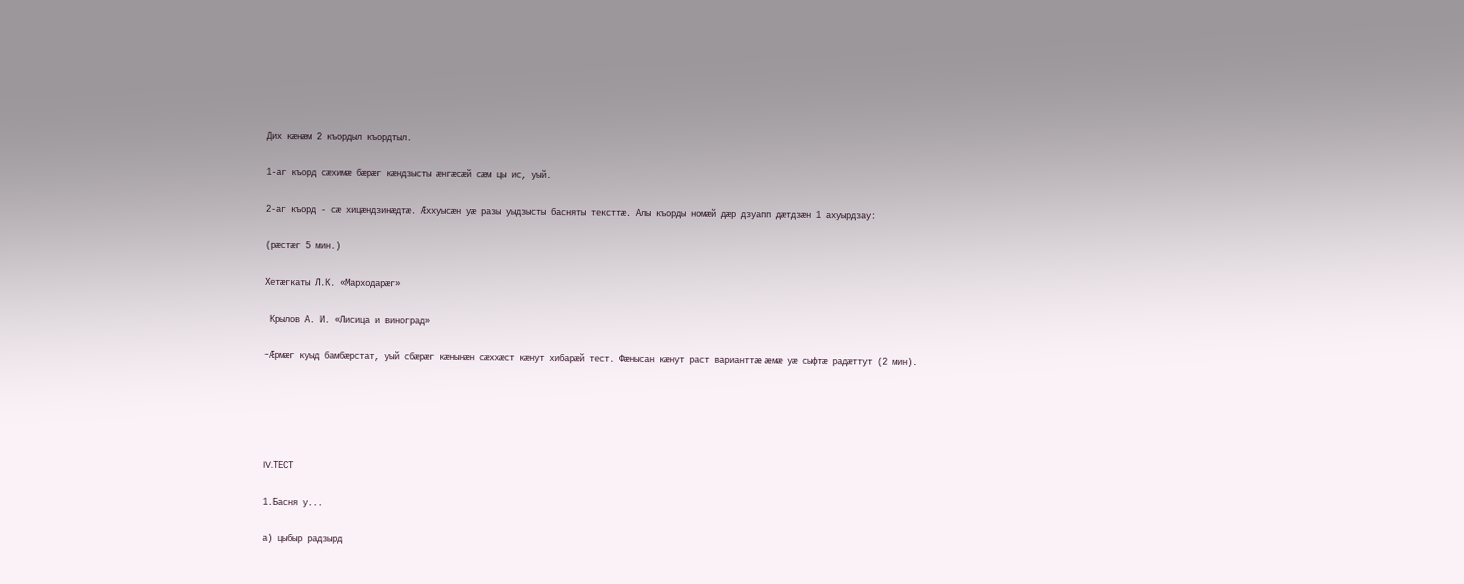Дих кӕнӕм 2 къордыл къордтыл.

1-аг къорд сæхимæ бæрæг кæндзысты æнгæсæй сæм цы ис, уый.

2-аг къорд - сæ хицæндзинæдтæ. Æххуысæн уæ разы уыдзысты басняты тексттæ. Алы къорды номæй дæр дзуапп дæтдзæн 1 ахуырдзау:

(рæстæг 5 мин.)

Хетӕгкаты Л.К. «Марходарӕг»

 Крылов А. И. «Лисица и виноград»

-Æрмæг куыд бамбæрстат, уый сбæрæг кæнынæн сæххæст кæнут хибарæй тест. Фæнысан кæнут раст варианттæ æмæ уæ сыфтæ радæттут (2 мин).





IV.ТЕСТ

1.Басня у...

а) цыбыр радзырд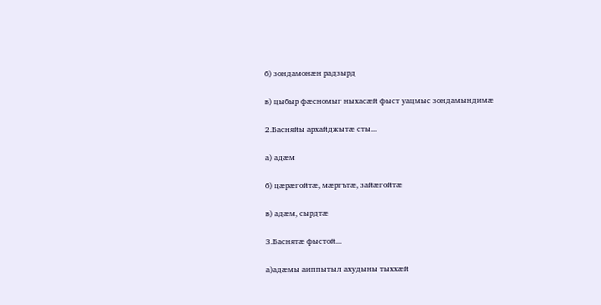б) зондамонæн радзырд

в) цыбыр фæсномыг ныхасæй фыст уацмыс зондамындимæ

2.Басняйы архайджытæ сты...

а) адæм

б) цæрæгойтæ, мæргътæ, зайæгойтæ

в) адæм, сырдтæ

3.Баснятæ фыстой...

а)адæмы аиппытыл ахудыны тыххæй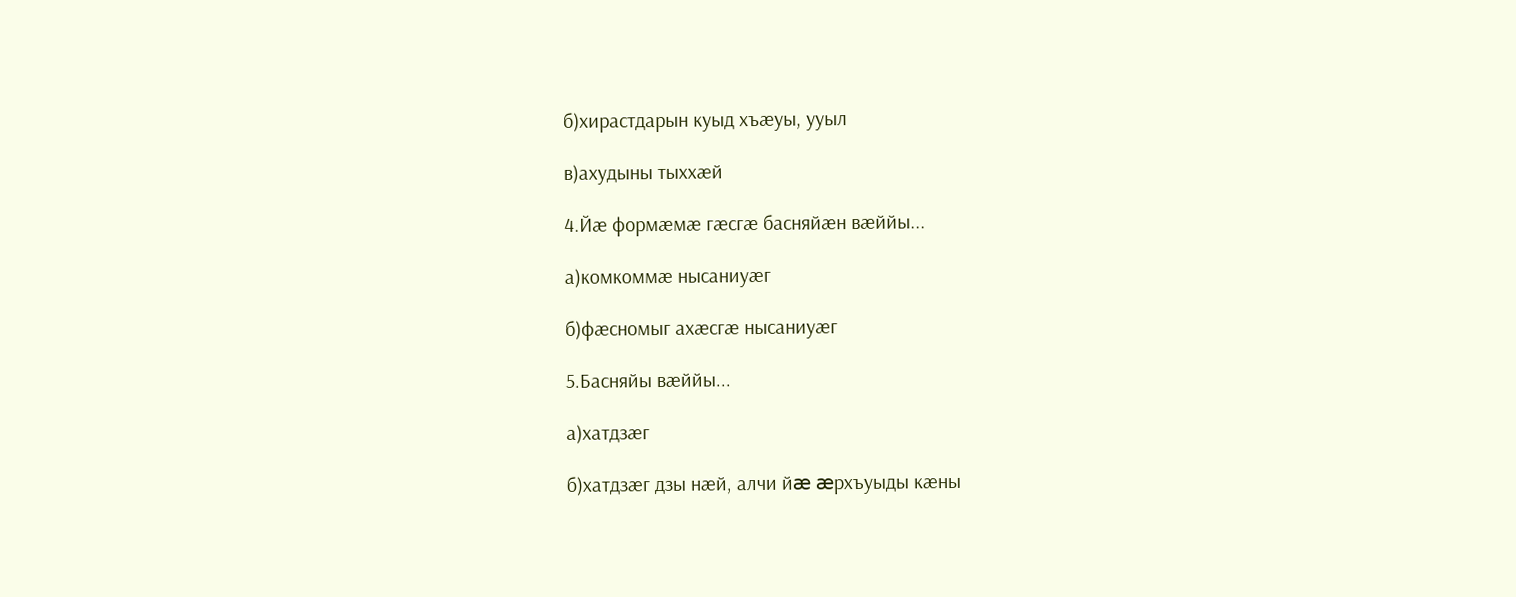б)хирастдарын куыд хъæуы, ууыл

в)ахудыны тыххæй

4.Йæ формæмӕ гæсгæ басняйæн вæййы...

а)комкоммæ нысаниуæг

б)фæсномыг ахæсгæ нысаниуæг

5.Басняйы вæййы...

а)хатдзæг

б)хатдзæг дзы нæй, алчи йæ æрхъуыды кæны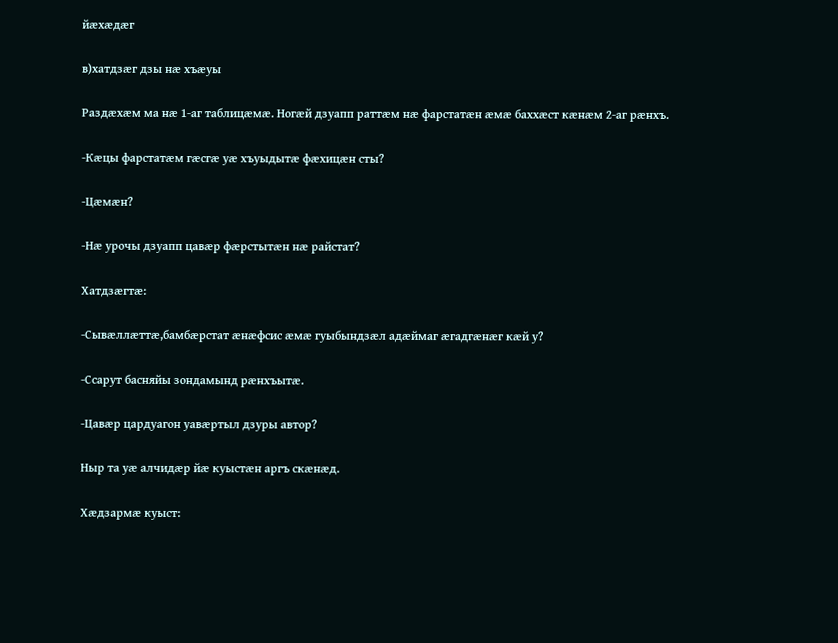йæхæдæг

в)хатдзæг дзы нӕ хъæуы

Раздæхæм ма нæ 1-аг таблицæмæ. Ногæй дзуапп раттæм нæ фарстатæн æмæ баххæст кæнæм 2-аг рæнхъ.

-Кæцы фарстатæм гæсгæ уæ хъуыдытæ фæхицæн сты?

-Цæмæн?

-Нæ урочы дзуапп цавæр фæрстытæн нæ райстат?

Хатдзæгтæ:

-Сывӕллӕттӕ,бамбӕрстат ӕнӕфсис ӕмӕ гуыбындзӕл адӕймаг ӕгадгӕнӕг кӕй у?

-Ссарут басняйы зондамынд рӕнхъытӕ.

-Цавӕр цардуагон уавӕртыл дзуры автор?

Ныр та уӕ алчидӕр йӕ куыстӕн аргъ скӕнӕд.

Хӕдзармӕ куыст: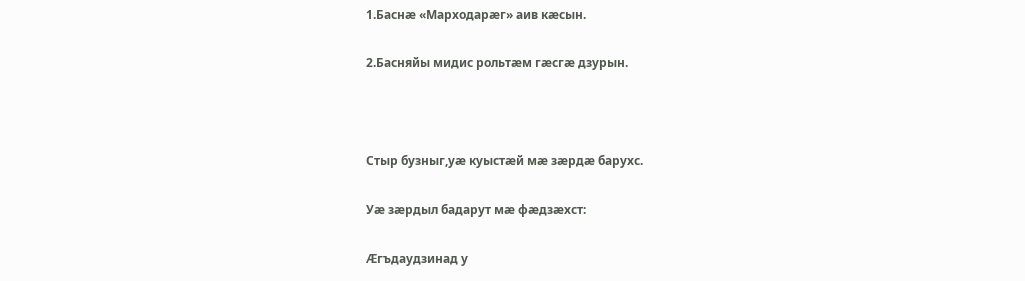1.Баснӕ «Марходарӕг» аив кӕсын.

2.Басняйы мидис рольтӕм гӕсгӕ дзурын.



Стыр бузныг,уӕ куыстӕй мӕ зӕрдӕ барухс.

Уӕ зӕрдыл бадарут мӕ фӕдзӕхст:

Ӕгъдаудзинад у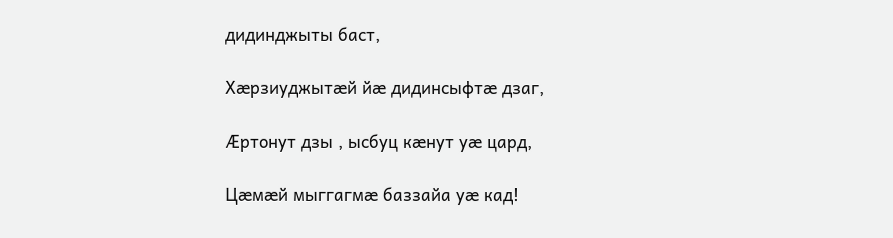дидинджыты баст,

Хӕрзиуджытӕй йӕ дидинсыфтӕ дзаг,

Ӕртонут дзы , ысбуц кӕнут уӕ цард,

Цӕмӕй мыггагмӕ баззайа уӕ кад!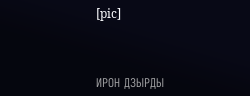[pic]



ИРОН ДЗЫРДЫ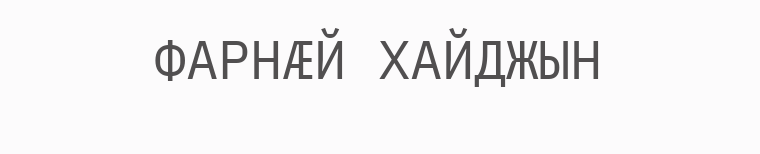ФАРНӔЙ ХАЙДЖЫН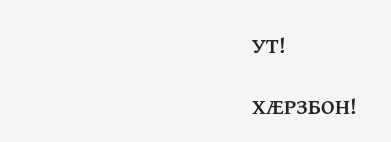УТ!

ХӔРЗБОН!